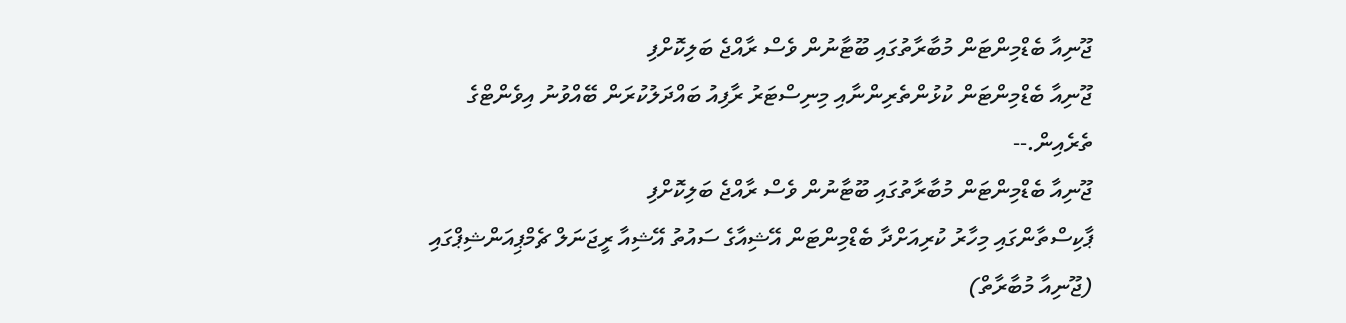ޖޫނިއާ ބެޑްމިންޓަން މުބާރާތުގައި ބޫޓާނުން ވެސް ރާއްޖެ ބަލިކޮށްފި
ޖޫނިއާ ބެޑްމިންޓަން ކުޅުންތެރިންނާއި މިނިސްޓަރު ރާފިއު ބައްދަލުކުރަން ބޭއްވުނު އިވެންޓްގެ ތެރެއިން.--
ޖޫނިއާ ބެޑްމިންޓަން މުބާރާތުގައި ބޫޓާނުން ވެސް ރާއްޖެ ބަލިކޮށްފި
ޕާކިސްތާންގައި މިހާރު ކުރިއަށްދާ ބެޑްމިންޓަން އޭޝިއާގެ ސައުތު އޭޝިއާ ރީޖަނަލް ޗެމްޕިއަންޝިޕްގައި (ޖޫނިއާ މުބާރާތް)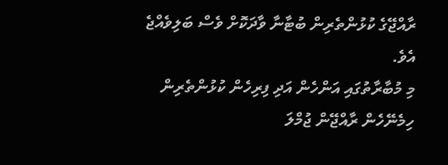ރާއްޖޭގެ ކުޅުންތެރިން ބުޓާނާ ވާދަކޮށް ވެސް ބަލިވެއްޖެ އެވެ.
މި މުބާރާތުގައި އަންހެން އަދި ފިރިހެން ކުޅުންތެރިން ހިމެނޭހެން ރާއްޖޭން ޖުމްލަ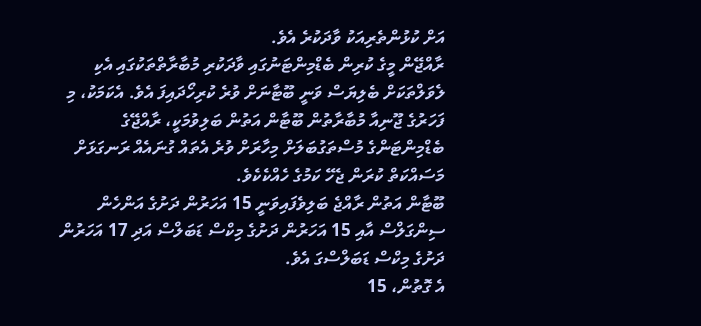އަށް ކުޅުންތެރިއަކު ވާދަކުރެ އެވެ.
ރާއްޖޭން މީގެ ކުރިން ބެޑްމިންޓަނުގައި ވާދަކުރި މުބާރާތްތަކުގައި އެކި ލެވަލްތަކަށް ބެލިޔަސް ވަނީ ބޫޓާނަށް ވުރެ ކުރިހޯދައިފަ އެވެ. އެކަމަކު، މި ފަހަރުގެ ޖޫނިއާ މުބާރާތުން ބޫޓާން އަތުން ބަލިވުމަކީ، ރާއްޖޭގެ ބެޑްމިންޓަންގެ މުސްތަގުބަލަށް މިހާރަށް ވުރެ އެތައް ގުނައެއް ރަނގަޅަށް މަސައްކަތް ކުރަން ޖެހޭ ކަމުގެ ހެއްކެކެވެ.
ބޫޓާން އަތުން ރާއްޖެ ބަލިވެފައިވަނީ 15 އަހަރުން ދަށުގެ އަންހެން ސިންގަލްސް އާއި 15 އަހަރުން ދަށުގެ މިކްސް ޑަބަލްސް އަދި 17 އަހަރުން ދަށުގެ މިކްސް ޑަބަލްސްގަ އެވެ.
އެ ގޮތުން، 15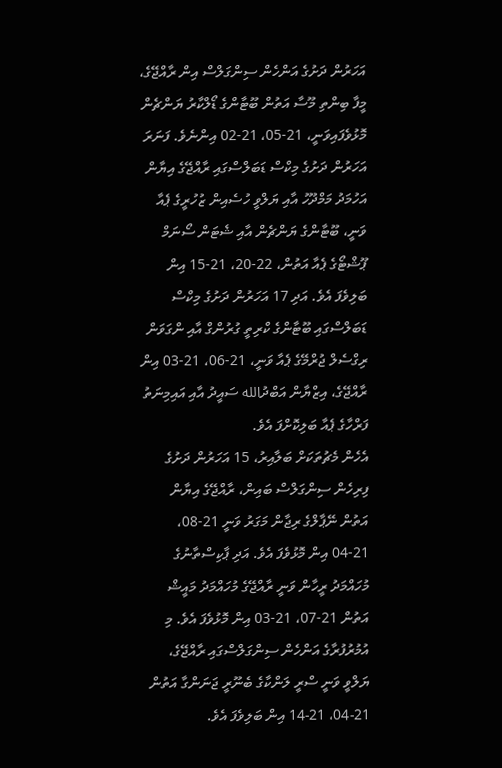އަހަރުން ދަށުގެ އަންހެން ސިންގަލްސް އިން ރާއްޖޭގެ، މީފާ ބިންތި މޫސާ އަތުން ބޫޓާންގެ ޑޯލްކާރު ޔަންޗެން މޮޅުވެފައިވަނީ، 21-05، 21-02 އިންނެވެ. ފަނަރަ އަހަރުން ދަށުގެ މިކްސް ޑަބަލްސްގައި ރާއްޖޭގެ އިޔާން އަހުމަދު މަމްދޫހު އާއި ޔަލްވީ ހުސެއިން ޒުހުރީގެ ޕެއާ ވަނީ، ބޫޓާންގެ ޔަންޗެން އާއި ޝެޓަން ސޯނަމް ޕޫޝްޓޯގެ ޕެއާ އަތުން، 22-20، 21-15 އިން ބަލިވެފަ އެވެ. އަދި 17 އަހަރުން ދަށުގެ މިކްސް ޑަބަލްސްގައި ބޫޓާންގެ ކްރިތީ ގުރުންގް އާއި ންގަވަން ރިގްސެލް ޖުރްމޭގެ ޕެއާ ވަނީ، 21-06، 21-03 އިން ރާއްޖޭގެ، އިޒްޔާން އަބްދުالله ސައީދު އާއި އައިމިނަތު ފަރްހާގެ ޕެއާ ބަލިކޮށްފަ އެވެ.
އެހެން މެޗުތަކަށް ބަލާއިރު، 15 އަހަރުން ދަށުގެ ފިރިހެން ސިންގަލްސް ބައިން، ރާއްޖޭގެ އިޔާން އަތުން ނޭޕާލްގެ ރިޖާން މަގަރު ވަނީ 21-08، 21-04 އިން މޮޅުވެފަ އެވެ. އަދި ޕާކިސްތާނުގެ މުހައްމަދު ރީހާން ވަނީ ރާއްޖޭގެ މުހައްމަދު މައީޝް އަތުން 21-07، 21-03 އިން މޮޅުވެފަ އެވެ. މި އުމުރުފުރާގެ އަންހެން ސިންގަލްސްގައި ރާއްޖޭގެ، ޔަލްވީ ވަނީ ސްރީ ލަންކާގެ ބެނޫރީ ޖަނަންގާ އަތުން 21-04، 21-14 އިން ބަލިވެފަ އެވެ.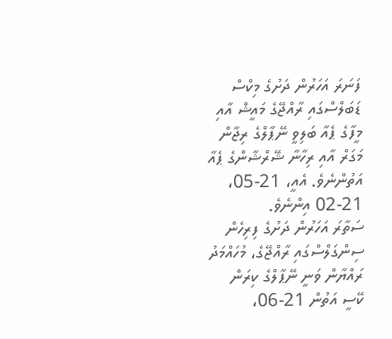ފަނަރަ އަހަރުން ދަށުގެ މިކްސް ޑަބަލްސްގައި ރާއްޖޭގެ މައީޝް އާއި މީފާގެ ޕެއާ ބަލިވީ ނޭޕާލްގެ ރިޖާން މަގަރް އާއި ރިހާނާ ޝޭރްޝާންގެ ޕެއާ އަތުންނެވެ. އެއީ، 21-05، 21-02 އިންނެވެ.
ސަތާރަ އަހަރުން ދަށުގެ ފިރިހެން ސިންގަލްސްގައި ރާއްޖޭގެ، މުހައްމަދު ރައްޔާން ވަނީ ނޭޕާލްގެ ކިރަން ކޭސީ އަތުން 21-06،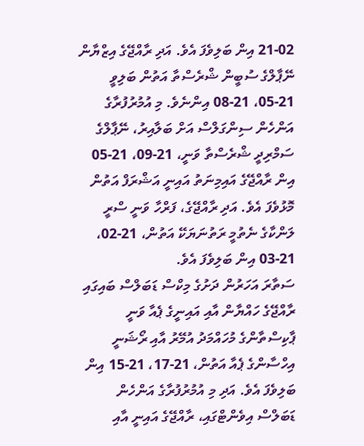21-02 އިން ބަލިވެފަ އެވެ. އަދި ރާއްޖޭގެ އިޒްޔާން ނޭޕާލްގެ ސުބީން ޝްރެސްތާ އަތުން ބަލިވީ 21-05، 21-08 އިންނެވެ. މި އުމުރުފުރާގެ އަންހެން ސިންގަލްސް އަށް ބަލާއިރު، ނޭޕާލްގެ ސަމްރިދީ ޝްރެސްތާ ވަނީ، 21-09، 21-05 އިން ރާއްޖޭގެ އައިމިނަތު އައިނީ އަޝްރަފް އަތުން މޮޅުވެފަ އެވެ. އަދި ރާއްޖޭގެ، ފަރްހާ ވަނީ ސްރީ ލަންކާގެ ނެތުމީ ރަތުނަޔަކޭ އަތުން، 21-02، 21-03 އިން ބަލިވެފަ އެވެ.
ސަތާރަ އަހަރުން ދަށުގެ މިކްސް ޑަބަލްސް ބައިގައި ރާއްޖޭގެ ހައްޔާން އާއި އައިނީގެ ޕެއާ ވަނީ ޕާކިސްތާންގެ މުހައްމަދު އުމޭރު އާއި ރޯޝަނީ އިހްސާންގެ ޕެއާ އަތުން، 21-17، 21-15 އިން ބަލިވެފަ އެވެ. އަދި މި އުމުރުފުރާގެ އަންހެން ޑަބަލްސް އިވެންޓްގައި، ރާއްޖޭގެ އައިނީ އާއި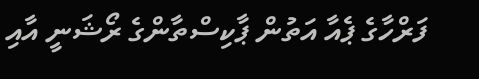ފަރްހާގެ ޕެއާ އަތުން ޕާކިސްތާންގެ ރޯޝަނީ އާއި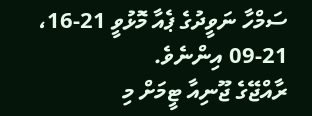ސަމްހާ ނަވީދުގެ ޕެއާ މޮޅުވީ 21-16، 21-09 އިންނެވެ.
ރާއްޖޭގެ ޖޫނިއާ ޓީމަށް މި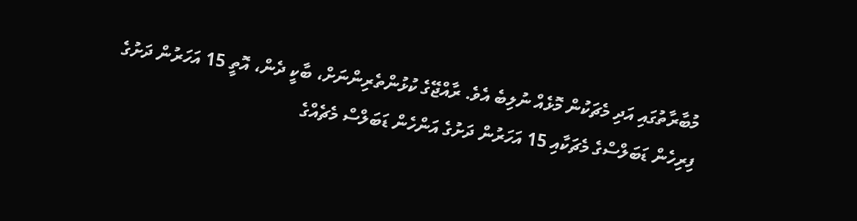މުބާރާތުގައި އަދި މެޗަކުން މޮޅެއް ނުލިބެ އެވެ. ރާއްޖޭގެ ކުޅުންތެރިންނަށް، ބާކީ ދެން، އޮތީ 15 އަހަރުން ދަށުގެ ފިރިހެން ޑަބަލްސްގެ މެޗަކާއި 15 އަހަރުން ދަށުގެ އަންހެން ޑަބަލްސް މެޗެއްގެ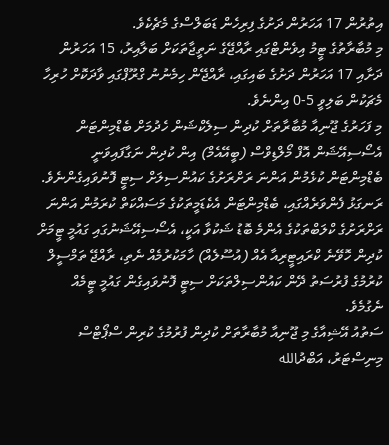އިތުރުން 17 އަހަރުން ދަށުގެ ފިރިހެން ޑަބަލްސްގެ މެޗެކެވެ.
މި މުބާރާތުގެ ޓީމު އިވެންޓްގައި ރާއްޖޭގެ ނަތީޖާތަކަށް ބަލާއިރު، 15 އަހަރުން ދަށާއި 17 އަހަރުން ދަށުގެ ބައިގައި، ރާއްޖޭން ހިމެނުނު ގްރޫޕްގައި ވާދަކޮށް ހުރިހާ މެޗަކުން ބަލިވީ 5-0 އިންނެވެ.
މި ފަހަރުގެ ޖޫނިއާ މުބާރާތަށް ކުދިން ސިލެކްޝަން ހެދުމަށް ބެޑްމިންޓަން އެސޯސިއޭޝަން އޮފް މޯލްޑިވްސް (ބީއޭއެމް) އިން ކުދިން ނަގާފައިވަނީ ބެޑްމިންޓަން ކުޅެމުން އަންނަ ރަށްރަށުގެ ކައުންސިލަށް ސިޓީ ފޮނުވައިގެންނެވެ. ރަނގަޅު ފެންވަރެއްގައި، ބެޑްމިންޓަން އެކެޑަމީތަކުގެ މަސައްކަތް ކުރަމުން އަންނަ ރަށްރަށުގެ ކްލަބްތަކުގެ އެންމެ ބޮޑު ޝަކުވާ އަކީ، އެސޯސިއޭޝަނުގައި ގައުމީ ޓީމަށް ކުދިން ހޮވޭނެ ކްރައިޓީރިއާ އެއް (އުސޫލެއް) ހާމަކުރުމެއް ނެތި، ރާއްޖޭ ތަމްސީލް ކުރުމުގެ ފުރުސަތު ދޭން ކައުންސިލްތަކަށް ސިޓީ ފޮނުވައިގެން ގައުމީ ޓީމެއް ނެގުމެވެ.
ސަތުއު އޭޝިއާގެ މި ޖޫނިއާ މުބާރާތަށް ކުދިން ފުރުމުގެ ކުރިން ސްޕޯޓްސް މިނިސްޓަރު، އަބްދުالله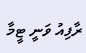ރާފިއު ވަނީ ޓީމާ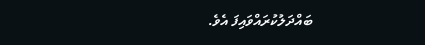ބައްދަލުކުރައްވައިފަ އެވެ.